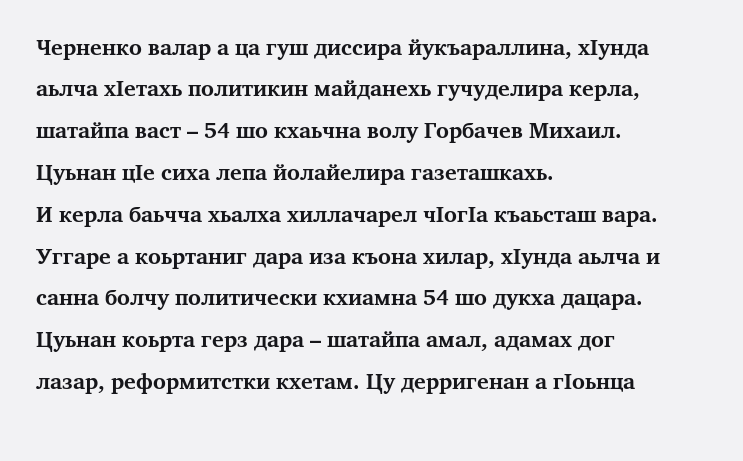Черненко валар а ца гуш диссира йукъараллина, хIунда аьлча хIетахь политикин майданехь гучуделира керла, шатайпа васт – 54 шо кхаьчна волу Горбачев Михаил. Цуьнан цIе сиха лепа йолайелира газеташкахь.
И керла баьчча хьалха хиллачарел чIогIа къаьсташ вара. Уггаре а коьртаниг дара иза къона хилар, хIунда аьлча и санна болчу политически кхиамна 54 шо дукха дацара.
Цуьнан коьрта герз дара – шатайпа амал, адамах дог лазар, реформитстки кхетам. Цу дерригенан а гIоьнца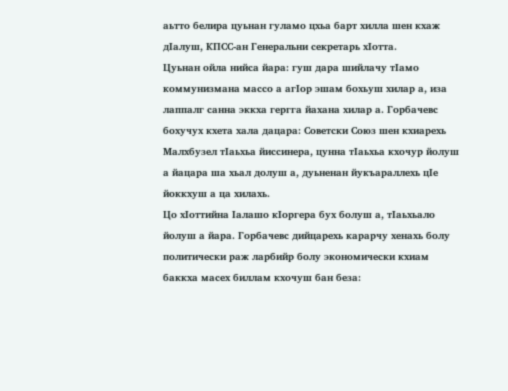аьтто белира цуьнан гуламо цхьа барт хилла шен кхаж дIалуш, КПСС-ан Генеральни секретарь хIотта.
Цуьнан ойла нийса йара: гуш дара шийлачу тIамо коммунизмана массо а агIор эшам бохьуш хилар а, иза лаппалг санна эккха гергга йахана хилар а. Горбачевс бохучух кхета хала дацара: Советски Союз шен кхиарехь Малхбузел тIаьхьа йиссинера, цунна тIаьхьа кхочур йолуш а йацара ша хьал долуш а, дуьненан йукъараллехь цIе йоккхуш а ца хилахь.
Цо хIоттийна Iалашо кIоргера бух болуш а, тIаьхьало йолуш а йара. Горбачевс дийцарехь карарчу хенахь болу политически раж ларбийр болу экономически кхиам баккха масех биллам кхочуш бан беза: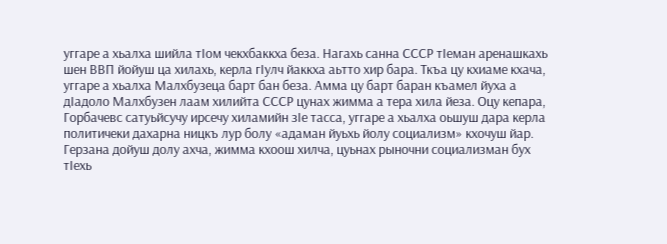уггаре а хьалха шийла тIом чекхбаккха беза. Нагахь санна СССР тIеман аренашкахь шен ВВП йойуш ца хилахь, керла гIулч йаккха аьтто хир бара. Ткъа цу кхиаме кхача, уггаре а хьалха Малхбузеца барт бан беза. Амма цу барт баран къамел йуха а дIадоло Малхбузен лаам хилийта СССР цунах жимма а тера хила йеза. Оцу кепара, Горбачевс сатуьйсучу ирсечу хиламийн зIе тасса, уггаре а хьалха оьшуш дара керла политичеки дахарна ницкъ лур болу «адаман йуьхь йолу социализм» кхочуш йар.
Герзана дойуш долу ахча, жимма кхоош хилча, цуьнах рыночни социализман бух тIехь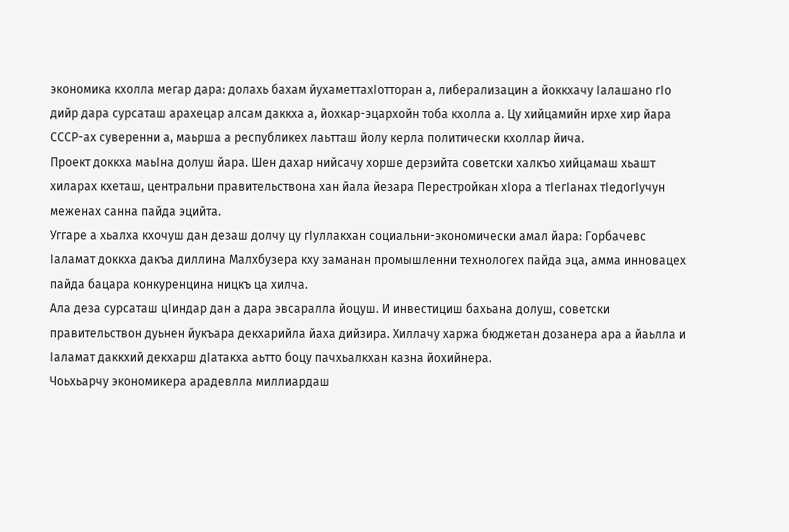экономика кхолла мегар дара: долахь бахам йухаметтахIотторан а, либерализацин а йоккхачу Iалашано гIо дийр дара сурсаташ арахецар алсам даккха а, йохкар-эцархойн тоба кхолла а. Цу хийцамийн ирхе хир йара СССР-ах суверенни а, маьрша а республикех лаьтташ йолу керла политически кхоллар йича.
Проект доккха маьIна долуш йара. Шен дахар нийсачу хорше дерзийта советски халкъо хийцамаш хьашт хиларах кхеташ, центральни правительствона хан йала йезара Перестройкан хIора а тIегIанах тIедогIучун меженах санна пайда эцийта.
Уггаре а хьалха кхочуш дан дезаш долчу цу гIуллакхан социальни-экономически амал йара: Горбачевс Iаламат доккха дакъа диллина Малхбузера кху заманан промышленни технологех пайда эца, амма инновацех пайда бацара конкуренцина ницкъ ца хилча.
Ала деза сурсаташ цIиндар дан а дара эвсаралла йоцуш. И инвестициш бахьана долуш, советски правительствон дуьнен йукъара декхарийла йаха дийзира. Хиллачу харжа бюджетан дозанера ара а йаьлла и Iаламат даккхий декхарш дIатакха аьтто боцу пачхьалкхан казна йохийнера.
Чоьхьарчу экономикера арадевлла миллиардаш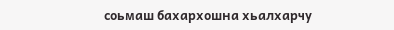соьмаш бахархошна хьалхарчу